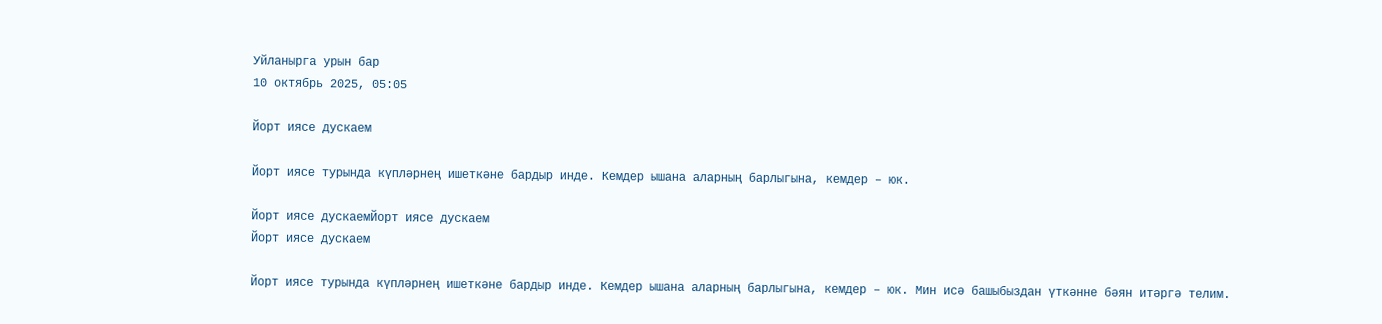Уйланырга урын бар
10 октябрь 2025, 05:05

Йорт иясе дускаем

Йорт иясе турында күпләрнең ишеткәне бардыр инде. Кемдер ышана аларның барлыгына, кемдер – юк.

Йорт иясе дускаемЙорт иясе дускаем
Йорт иясе дускаем

Йорт иясе турында күпләрнең ишеткәне бардыр инде. Кемдер ышана аларның барлыгына, кемдер – юк. Мин исә башыбыздан үткәнне бәян итәргә телим.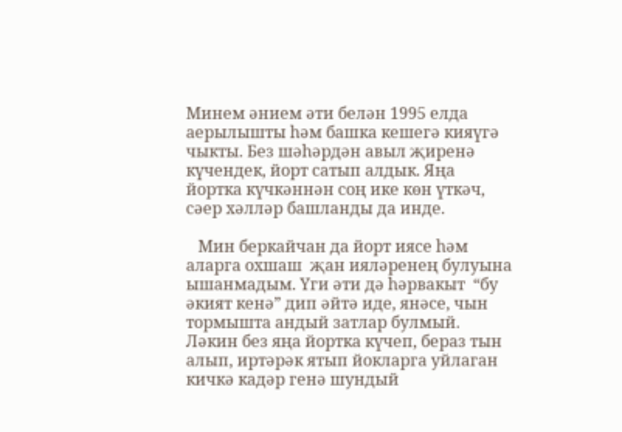Минем әнием әти белән 1995 елда аерылышты һәм башка кешегә кияүгә чыкты. Без шәһәрдән авыл җиренә күчендек, йорт сатып алдык. Яңа йортка күчкәннән соң ике көн үткәч, сәер хәлләр башланды да инде.

   Мин беркайчан да йорт иясе һәм аларга охшаш  җан ияләренең булуына ышанмадым. Үги әти дә һәрвакыт  “бу әкият кенә” дип әйтә иде, янәсе, чын  тормышта андый затлар булмый.  Ләкин без яңа йортка күчеп, бераз тын алып, иртәрәк ятып йокларга уйлаган кичкә кадәр генә шундый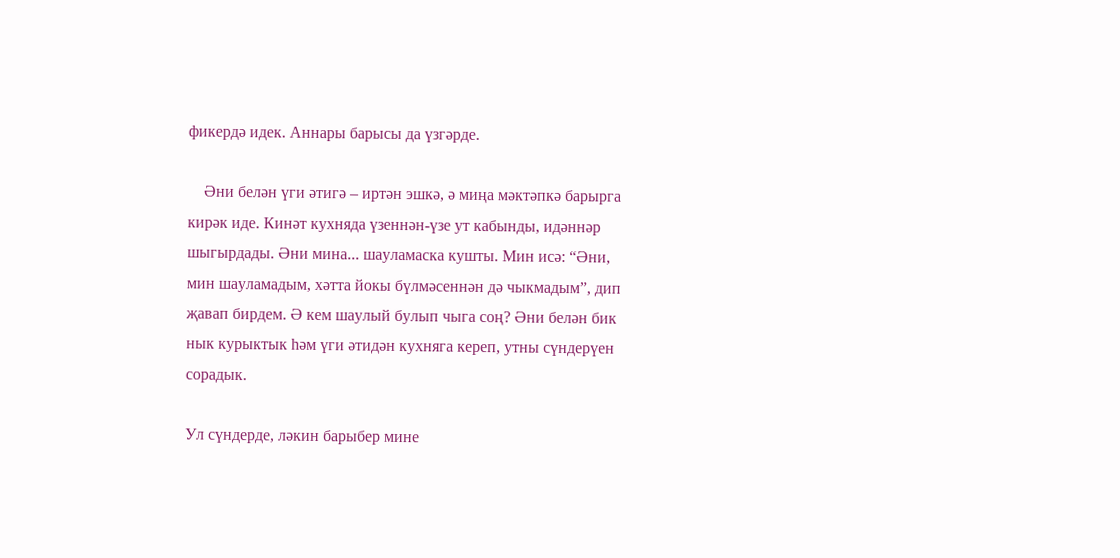фикердә идек. Аннары барысы да үзгәрде.

    Әни белән үги әтигә – иртән эшкә, ә миңа мәктәпкә барырга кирәк иде. Кинәт кухняда үзеннән-үзе ут кабынды, идәннәр шыгырдады. Әни мина... шауламаска кушты. Мин исә: “Әни, мин шауламадым, хәтта йокы бүлмәсеннән дә чыкмадым”, дип җавап бирдем. Ә кем шаулый булып чыга соң? Әни белән бик нык курыктык һәм үги әтидән кухняга кереп, утны сүндерүен сорадык.

Ул сүндерде, ләкин барыбер мине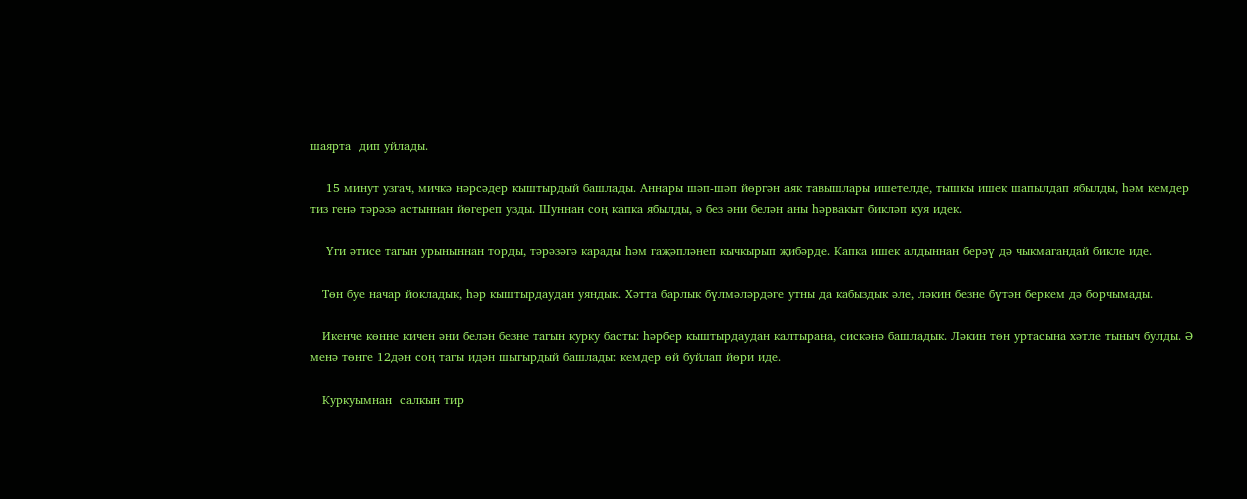шаярта  дип уйлады.

    15 минут узгач, мичкә нәрсәдер кыштырдый башлады. Аннары шәп-шәп йөргән аяк тавышлары ишетелде, тышкы ишек шапылдап ябылды, һәм кемдер тиз генә тәрәзә астыннан йөгереп узды. Шуннан соң капка ябылды, ә без әни белән аны һәрвакыт бикләп куя идек.

    Үги әтисе тагын урыныннан торды, тәрәзәгә карады һәм гаҗәпләнеп кычкырып җибәрде. Капка ишек алдыннан берәү дә чыкмагандай бикле иде.

   Төн буе начар йокладык, һәр кыштырдаудан уяндык. Хәтта барлык бүлмәләрдәге утны да кабыздык әле, ләкин безне бүтән беркем дә борчымады.

   Икенче көнне кичен әни белән безне тагын курку басты: һәрбер кыштырдаудан калтырана, сискәнә башладык. Ләкин төн уртасына хәтле тыныч булды. Ә менә төнге 12дән соң тагы идән шыгырдый башлады: кемдер өй буйлап йөри иде.

   Куркуымнан  салкын тир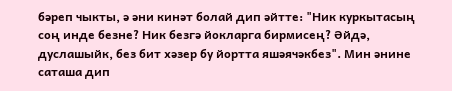бәреп чыкты, ә әни кинәт болай дип әйтте: "Ник куркытасың соң инде безне? Ник безгә йокларга бирмисең? Әйдә, дуслашыйк, без бит хәзер бу йортта яшәячәкбез". Мин әнине саташа дип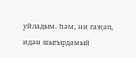уйладым. Һәм, ни гаҗәп, идән шыгырдамый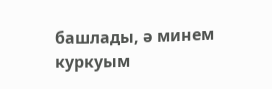башлады, ә минем куркуым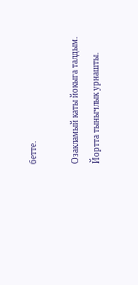бетте.

Озакламый каты йокыга талдым. Йортта тынычлык урнашты.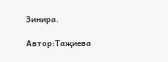Зинира.

Автор:Таҗиева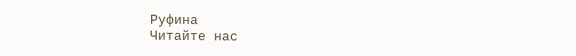Руфина
Читайте нас